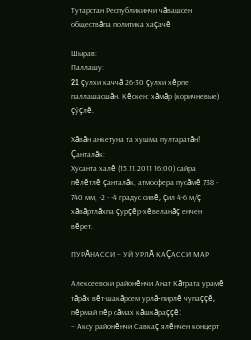Тутарстан Республикинчи чăвашсен обществăпа политика хаçачĕ

Шырав:
Паллашу:
21 çулхи каччă 26-30 çулхи хĕрпе паллашасшăн. Кĕскен: хăмăр (коричневые) çӳçлĕ.

Хăвăн анкетуна та хушма пултаратăн!
Çанталăк:
Хусанта халĕ (15.11.2011 16:00) сайра пĕлĕтлĕ çанталăк, атмосфера пусăмĕ 738 - 740 мм, -2 - -4 градус сивĕ, çил 4-6 м/ç хăвăртлăхпа çурçĕр-хĕвеланăç енчен вĕрет.

ПУРĂНАССИ – УЙ УРЛĂ КАÇАССИ МАР

Алексеевски районĕнчи Анат Кăтрата урамĕ тăрăх вĕт-шакăрсем урлă-пирлĕ чупаççĕ, пĕрмай пĕр сăмах кăшкăраççĕ:
– Аксу районĕнчи Савкаç ялĕнчен концерт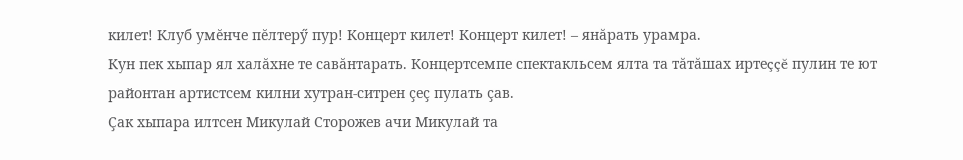килет! Клуб умĕнче пĕлтерӳ пур! Концерт килет! Концерт килет! – янăрать урамра.
Кун пек хыпар ял халăхне те савăнтарать. Концертсемпе спектакльсем ялта та тăтăшах иртеççĕ пулин те ют районтан артистсем килни хутран-ситрен çеç пулать çав.
Çак хыпара илтсен Микулай Сторожев ачи Микулай та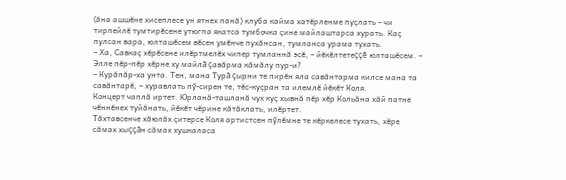(ăна ашшĕне хисеплесе ун ятнех панă) клуба кайма хатĕрленме пуçлать – чи тирпейлĕ тумтирĕсене утюгпа якатса тумбочка çине майлаштарса хурать. Каç пулсан вара, юлташĕсем вĕсен умĕнче пухăнсан, тумланса урама тухать.
– Ха, Савкаç хĕрĕсене илĕртмелĕх чипер тумланнă эсĕ, – йĕкĕлтетеççĕ юлташĕсем. – Элле пĕр-пĕр хĕрне ху майлă çавăрма кăмăлу пур-и?
– Курăпăр-ха унта. Тен, мана Турă çырни те пирĕн яла савăнтарма килсе мана та савăнтарĕ, – хуравлать пӳ-сирен те, тĕс-куçран та илемлĕ йĕкĕт Коля.
Концерт чаплă иртет. Юрланă-ташланă чух куç хывнă пĕр хĕр Кольăна хăй патне чĕннĕнех туйăнать, йĕкĕт чĕрине кăтăклать, илĕртет.
Тăхтавсенче хăюлăх çитерсе Коля артистсен пӳлĕмне те кĕркелесе тухать, хĕре сăмах хыççăн сăмах хушкаласа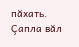пăхать. Çапла вăл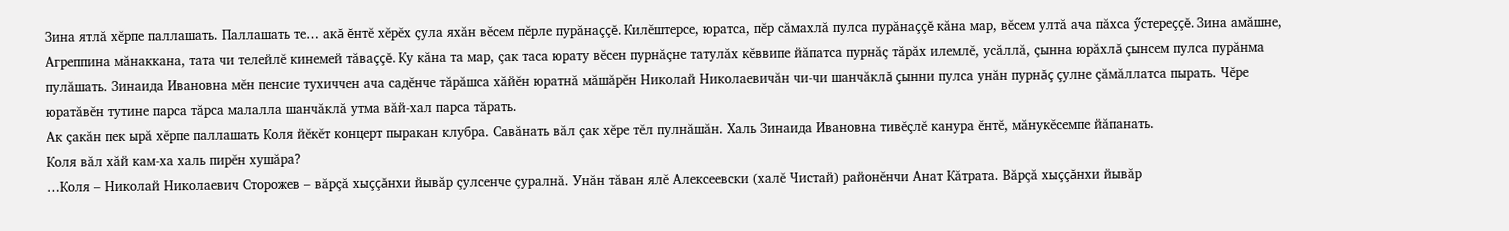Зина ятлă хĕрпе паллашать. Паллашать те… акă ĕнтĕ хĕрĕх çула яхăн вĕсем пĕрле пурăнаççĕ. Килĕштерсе, юратса, пĕр сăмахлă пулса пурăнаççĕ кăна мар, вĕсем ултă ача пăхса ӳстереççĕ. Зина амăшне, Агреппина мăнаккана, тата чи телейлĕ кинемей тăваççĕ. Ку кăна та мар, çак таса юрату вĕсен пурнăçне татулăх кĕввипе йăпатса пурнăç тăрăх илемлĕ, усăллă, çынна юрăхлă çынсем пулса пурăнма пулăшать. Зинаида Ивановна мĕн пенсие тухиччен ача садĕнче тăрăшса хăйĕн юратнă мăшăрĕн Николай Николаевичăн чи-чи шанчăклă çынни пулса унăн пурнăç çулне çăмăллатса пырать. Чĕре юратăвĕн тутине парса тăрса малалла шанчăклă утма вăй-хал парса тăрать.
Ак çакăн пек ырă хĕрпе паллашать Коля йĕкĕт концерт пыракан клубра. Савăнать вăл çак хĕре тĕл пулнăшăн. Халь Зинаида Ивановна тивĕçлĕ канура ĕнтĕ, мăнукĕсемпе йăпанать.
Коля вăл хăй кам-ха халь пирĕн хушăра?
…Коля – Николай Николаевич Сторожев – вăрçă хыççăнхи йывăр çулсенче çуралнă. Унăн тăван ялĕ Алексеевски (халĕ Чистай) районĕнчи Анат Кăтрата. Вăрçă хыççăнхи йывăр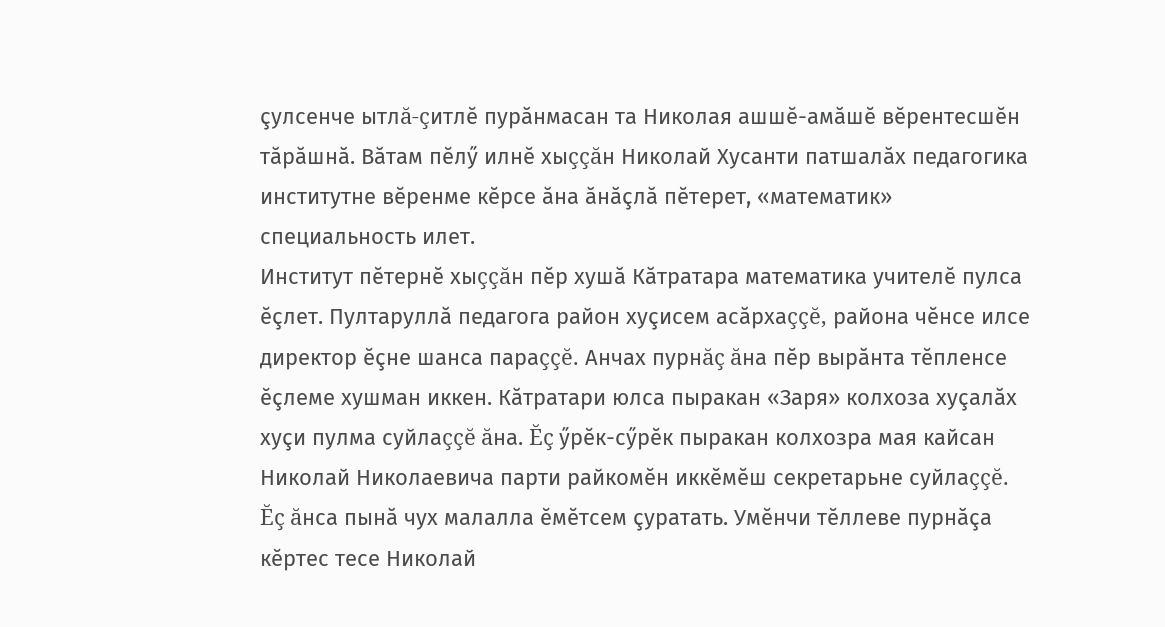çулсенче ытлă-çитлĕ пурăнмасан та Николая ашшĕ-амăшĕ вĕрентесшĕн тăрăшнă. Вăтам пĕлӳ илнĕ хыççăн Николай Хусанти патшалăх педагогика институтне вĕренме кĕрсе ăна ăнăçлă пĕтерет, «математик» специальность илет.
Институт пĕтернĕ хыççăн пĕр хушă Кăтратара математика учителĕ пулса ĕçлет. Пултаруллă педагога район хуçисем асăрхаççĕ, района чĕнсе илсе директор ĕçне шанса параççĕ. Анчах пурнăç ăна пĕр вырăнта тĕпленсе ĕçлеме хушман иккен. Кăтратари юлса пыракан «Заря» колхоза хуçалăх хуçи пулма суйлаççĕ ăна. Ĕç ӳрĕк-сӳрĕк пыракан колхозра мая кайсан Николай Николаевича парти райкомĕн иккĕмĕш секретарьне суйлаççĕ.
Ĕç ăнса пынă чух малалла ĕмĕтсем çуратать. Умĕнчи тĕллеве пурнăçа кĕртес тесе Николай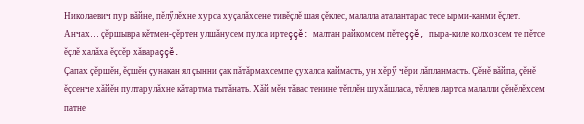Николаевич пур вăйне, пĕлӳлĕхне хурса хуçалăхсене тивĕçлĕ шая çĕклес, малалла аталантарас тесе ырми-канми ĕçлет. Анчах… çĕршывра кĕтмен-çĕртен улшăнусем пулса иртеççĕ: малтан райкомсем пĕтеççĕ, пыра-киле колхозсем те пĕтсе ĕçлĕ халăха ĕçсĕр хăвараççĕ.
Çапах çĕршĕн, ĕçшĕн çунакан ял çынни çак пăтăрмахсемпе çухалса каймасть, ун хĕрӳ чĕри лăпланмасть. Çĕнĕ вăйпа, çĕнĕ ĕçсенче хăйĕн пултарулăхне кăтартма тытăнать. Хăй мĕн тăвас тенине тĕплĕн шухăшласа, тĕллев лартса малалли çĕнĕлĕхсем патне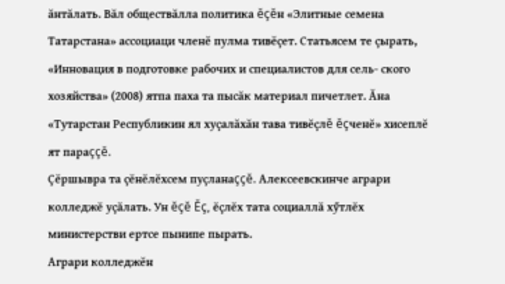ăнтăлать. Вăл обществăлла политика ĕçĕн «Элитные семена Татарстана» ассоциаци членĕ пулма тивĕçет. Статьясем те çырать, «Инновация в подготовке рабочих и специалистов для сель- ского хозяйства» (2008) ятпа паха та пысăк материал пичетлет. Ăна «Тутарстан Республикин ял хуçалăхăн тава тивĕçлĕ ĕçченĕ» хисеплĕ ят параççĕ.
Çĕршывра та çĕнĕлĕхсем пуçланаççĕ. Алексеевскинче аграри колледжĕ уçăлать. Ун ĕçĕ Ĕç, ĕçлĕх тата социаллă хӳтлĕх министерстви ертсе пынипе пырать.
Аграри колледжĕн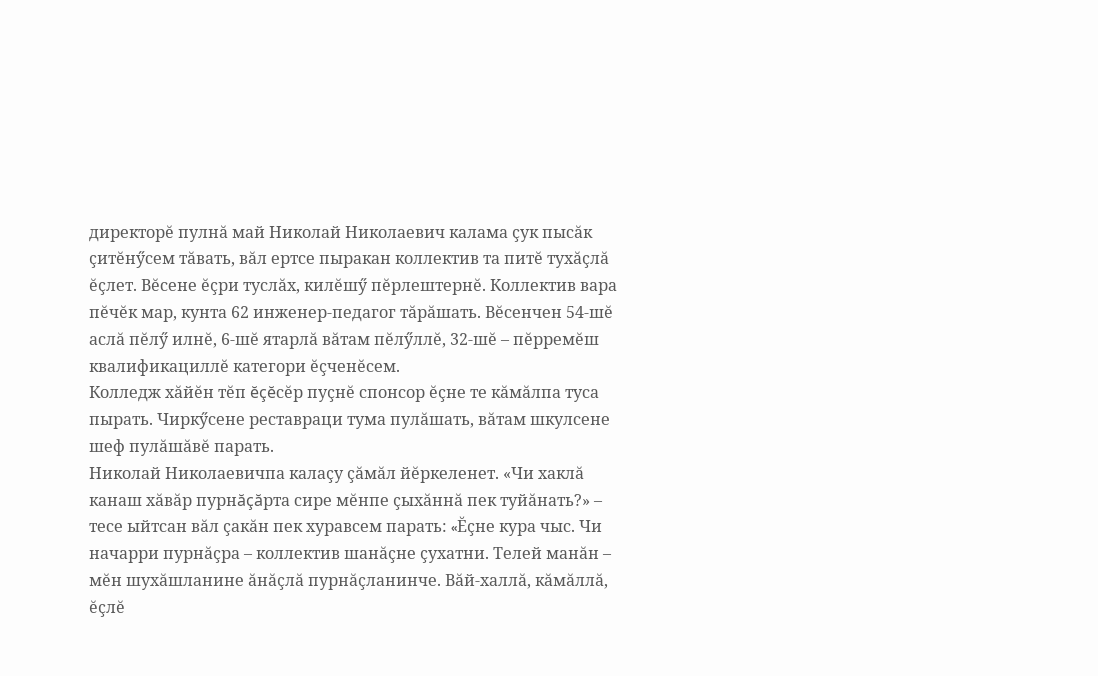директорĕ пулнă май Николай Николаевич калама çук пысăк çитĕнӳсем тăвать, вăл ертсе пыракан коллектив та питĕ тухăçлă ĕçлет. Вĕсене ĕçри туслăх, килĕшӳ пĕрлештернĕ. Коллектив вара пĕчĕк мар, кунта 62 инженер-педагог тăрăшать. Вĕсенчен 54-шĕ аслă пĕлӳ илнĕ, 6-шĕ ятарлă вăтам пĕлӳллĕ, 32-шĕ – пĕрремĕш квалификациллĕ категори ĕçченĕсем.
Колледж хăйĕн тĕп ĕçĕсĕр пуçнĕ спонсор ĕçне те кăмăлпа туса пырать. Чиркӳсене реставраци тума пулăшать, вăтам шкулсене шеф пулăшăвĕ парать.
Николай Николаевичпа калаçу çăмăл йĕркеленет. «Чи хаклă канаш хăвăр пурнăçăрта сире мĕнпе çыхăннă пек туйăнать?» – тесе ыйтсан вăл çакăн пек хуравсем парать: «Ĕçне кура чыс. Чи начарри пурнăçра – коллектив шанăçне çухатни. Телей манăн – мĕн шухăшланине ăнăçлă пурнăçланинче. Вăй-халлă, кăмăллă, ĕçлĕ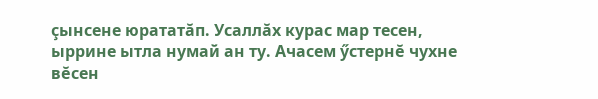çынсене юрататăп. Усаллăх курас мар тесен, ыррине ытла нумай ан ту. Ачасем ӳстернĕ чухне вĕсен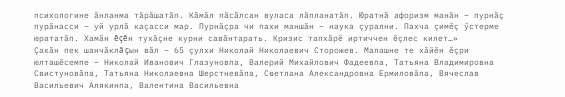психологине ăнланма тăрăшатăп. Кăмăл пăсăлсан вуласа лăпланатăп. Юратнă афоризм манăн – пурнăç пурăнасси – уй урлă каçасси мар. Пурнăçра чи пахи маншăн – наука çурални. Пахча çимĕç ӳстерме юрататăп. Хамăн ĕçĕн тухăçне курни савăнтарать. Кризис тапхăрĕ иртиччен ĕçлес килет…»
Çакăн пек шанчăклă çын вăл – 65 çулхи Николай Николаевич Сторожев. Малашне те хăйĕн ĕçри юлташĕсемпе – Николай Иванович Глазуновпа, Валерий Михайлович Фадеевпа, Татьяна Владимировна Свистуновăпа, Татьяна Николаевна Шерстневăпа, Светлана Александровна Ермиловăпа, Вячеслав Васильевич Алякинпа, Валентина Васильевна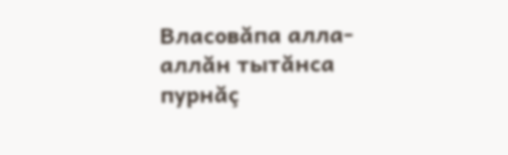Власовăпа алла-аллăн тытăнса пурнăç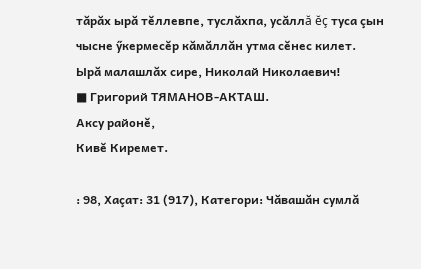тăрăх ырă тĕллевпе, туслăхпа, усăллă ĕç туса çын чысне ӳкермесĕр кăмăллăн утма сĕнес килет.
Ырă малашлăх сире, Николай Николаевич!
■ Григорий ТЯМАНОВ-АКТАШ.
Аксу районĕ,
Кивĕ Киремет.

: 98, Хаçат: 31 (917), Категори: Чăвашăн сумлă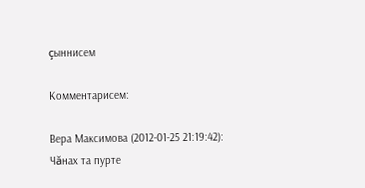çыннисем

Комментарисем:

Вера Максимова (2012-01-25 21:19:42):
Чăнах та пурте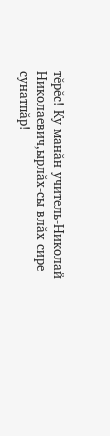тĕрĕс! Ку манăн учитель-Николай Николаевич,ырлăх-сы влăх сире сунатпăр!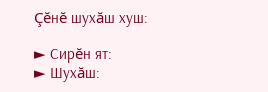Çĕнĕ шухăш хуш:

► Сирĕн ят:
► Шухăш: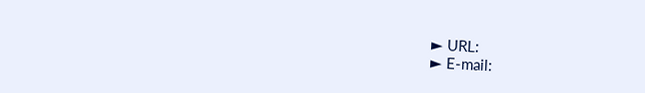► URL:
► E-mail: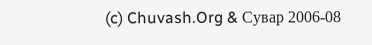(c) Chuvash.Org & Сувар 2006-08